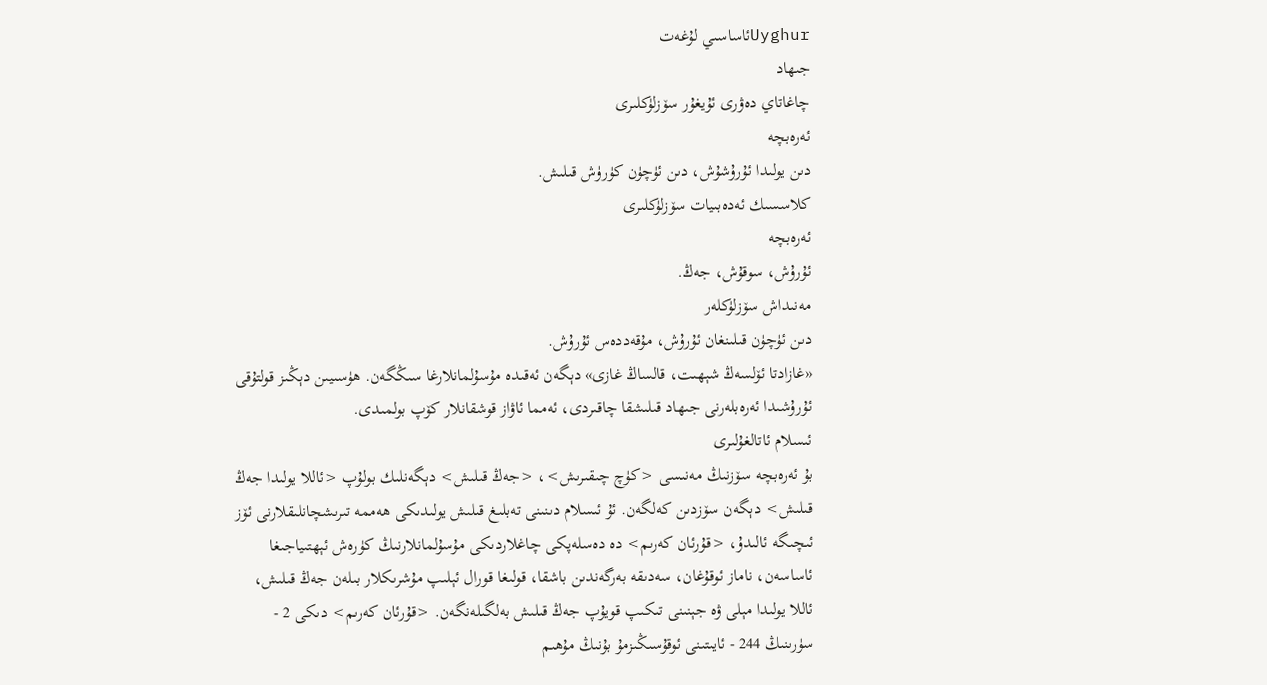Uyghurئاساسىي لۇغەت
جىھاد
چاغاتاي دەۋرى ئۇيغۇر سۆزلۈكلىرى
ئەرەبچە
دىن يولىدا ئۇرۇشۇش، دىن ئۈچۈن كۈرۈش قىلىش.
كلاسسىك ئەدەبىيات سۆزلۈكلىرى
ئەرەبچە
ئۇرۇش، سوقۇش، جەڭ.
مەنىداش سۆزلۈكلەر
دىن ئۈچۈن قىلىنغان ئۇرۇش، مۇقەددەس ئۇرۇش.
«غازادتا ئۆلسەڭ شېھىت، قالساڭ غازى» دېگەن ئەقىدە مۇسۇلمانلارغا سىڭگەن. ھۈسىيىن دېڭىز قولتۇقى ئۇرۇشىدا ئەرەبلەرنى جىھاد قىلىشقا چاقىردى، ئەمما ئاۋاز قوشقانلار كۆپ بولمىدى.
ئىسلام ئاتالغۇلىرى
بۇ ئەرەبچە سۆزنىڭ مەنىسى <كۈچ چىقىرىش>، <جەڭ قىلىش> دېگەنلىك بولۇپ <ئاللا يولىدا جەڭ قىلىش> دېگەن سۆزدىن كەلگەن. ئۇ ئىسلام دىنىنى تەبلىغ قىلىش يولىدىكى ھەممە تىرىشچانلىقلارنى ئۆز ئىچىگە ئالىدۇ، <قۇرئان كەرىم> دە دەسلەپكى چاغلاردىكى مۇسۇلمانلارنىڭ كۈرەش ئېھتىياجىغا ئاساسەن، ناماز ئوقۇغان، سەدىقە بەرگەندىن باشقا، قولىغا قورال ئېلىپ مۇشرىكلار بىلەن جەڭ قىلىش، ئاللا يولىدا مېلى ۋە جېنىنى تىكىپ قويۇپ جەڭ قىلىش بەلگىلەنگەن. <قۇرئان كەرىم> دىكى 2 - سۈرىنىڭ 244 - ئايىتىنى ئوقۇسىڭىزمۇ بۇنىڭ مۇھىم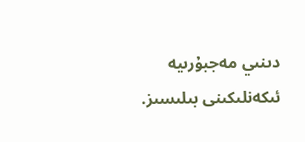دىنىي مەجبۇرىيە ئىكەنلىكىنى بىلىسىز.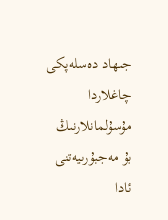جىھاد دەسلەپكى چاغلاردا مۇسۇلمانلارنىڭ بۇ مەجبۇرىيەتنى ئادا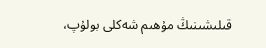قىلىشىنىڭ مۇھىم شەكلى بولۇپ،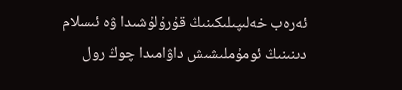ئەرەب خەلىپىلىكىنىڭ قۇرۇلۇشىدا ۋە ئىسلام دىنىنىڭ ئومۇملىشىش داۋامىدا چوڭ رول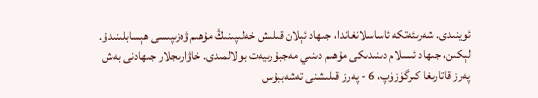ئوينىدى. شەرىئەتكە ئاساسلانغاندا، جىھاد ئېلان قىلىش خەلىپىنىڭ مۇھىم ۋەزىپىسى ھېسابلىنىدۇ. لېكىن، جىھاد ئىسلام دىنىدىكى مۇھىم دىنىي مەجبۇرىيەت بولالمىدى. خاۋارىجلار جىھادنى بەش پەرز قاتارىغا كىرگۈزۈپ، 6 - پەرز قىلىشنى تەشەببۇس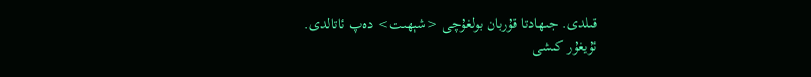قىلدى. جىھادتا قۇربان بولغۇچى <شېھىت> دەپ ئاتالدى.
ئۇيغۇر كىشى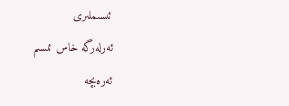ئىسىملىرى
ئەرلەرگە خاس ئىسىم
ئەرەبچە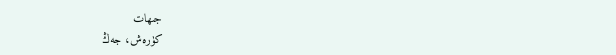جىھات
كۈرەش، جەڭ